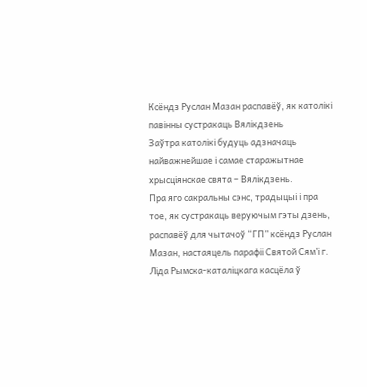Ксёндз Руслан Мазан распавёў, як католікі павінны сустракаць Вялікдзень
Заўтра католікі будуць адзначаць найважнейшае і самае старажытнае хрысціянскае свята – Вялікдзень.
Пра яго сакральны сэнс, традыцыі і пра тое, як сустракаць веруючым гэты дзень, распавёў для чытачоў “ГП” ксёндз Руслан Мазан, настаяцель парафіі Святой Сям’і г. Ліда Рымска-каталіцкага касцёла ў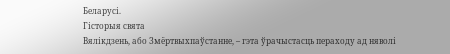Беларусі.
Гісторыя свята
Вялікдзень, або Змёртвыхпаўстанне, – гэта ўрачыстасць пераходу ад няволі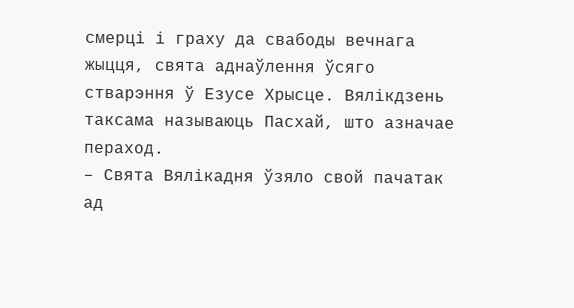смерці і граху да свабоды вечнага жыцця, свята аднаўлення ўсяго стварэння ў Езусе Хрысце. Вялікдзень таксама называюць Пасхай, што азначае пераход.
– Свята Вялікадня ўзяло свой пачатак ад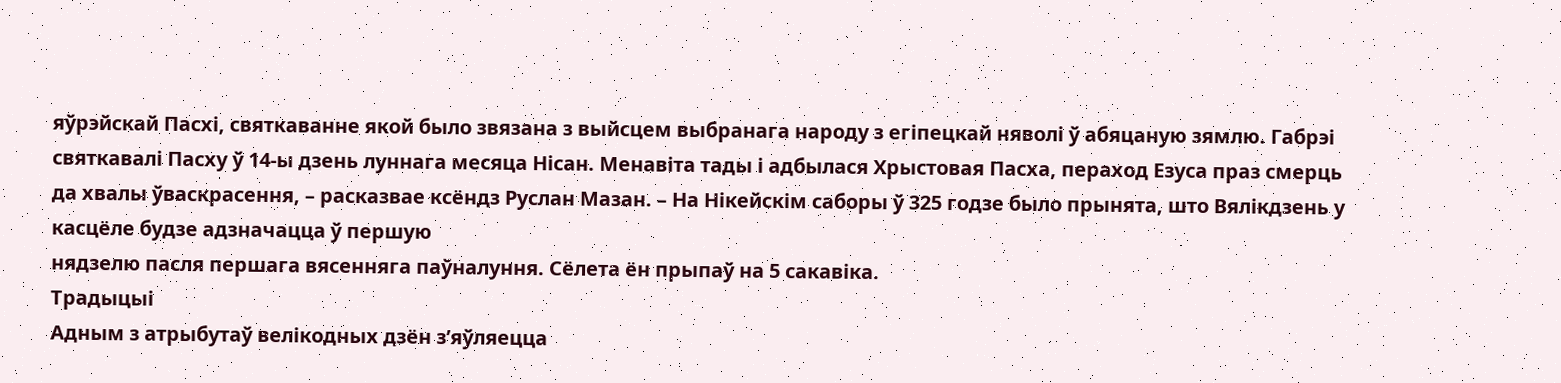яўрэйскай Пасхі, святкаванне якой было звязана з выйсцем выбранага народу з егіпецкай няволі ў абяцаную зямлю. Габрэі святкавалі Пасху ў 14-ы дзень луннага месяца Нісан. Менавіта тады і адбылася Хрыстовая Пасха, пераход Езуса праз смерць да хвалы ўваскрасення, – расказвае ксёндз Руслан Мазан. – На Нікейскім саборы ў 325 годзе было прынята, што Вялікдзень у касцёле будзе адзначацца ў першую
нядзелю пасля першага вясенняга паўналуння. Сёлета ён прыпаў на 5 сакавіка.
Традыцыі
Адным з атрыбутаў велікодных дзён з’яўляецца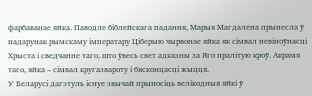фарбаванае яйка. Паводле біблейскага падання, Марыя Магдалена прынесла ў падарунак рымскаму імператару Ціберыю чырвонае яйка як сімвал невіноўнасці Хрыста і сведчанне таго, што ўвесь свет адказны за Яго пралітую кроў. Акрамя таго, яйка – сімвал кругазвароту і бясконцасці жыцця.
У Беларусі дагэтуль існуе звычай прыносіць велікодныя яйкі ў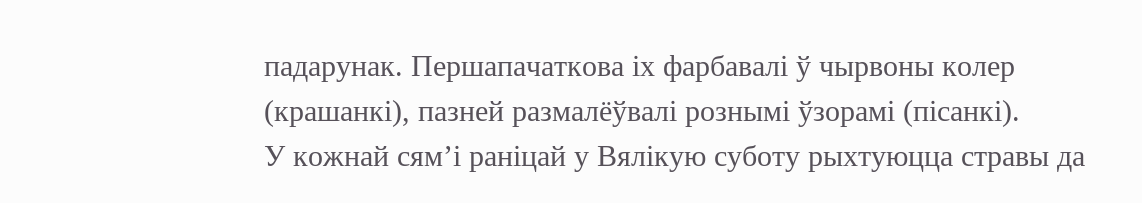падарунак. Першапачаткова іх фарбавалі ў чырвоны колер (крашанкі), пазней размалёўвалі рознымі ўзорамі (пісанкі).
У кожнай сям’і раніцай у Вялікую суботу рыхтуюцца стравы да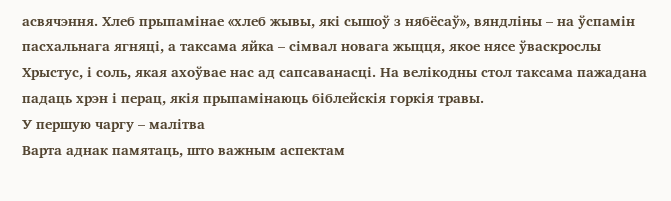асвячэння. Хлеб прыпамінае «хлеб жывы, які сышоў з нябёсаў», вяндліны – на ўспамін пасхальнага ягняці, а таксама яйка – сімвал новага жыцця, якое нясе ўваскрослы Хрыстус, і соль, якая ахоўвае нас ад сапсаванасці. На велікодны стол таксама пажадана падаць хрэн і перац, якія прыпамінаюць біблейскія горкія травы.
У першую чаргу – малітва
Варта аднак памятаць, што важным аспектам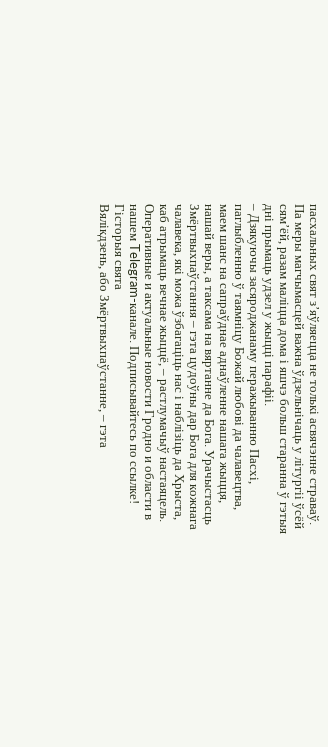пасхальных свят з’яўляецца не толькі асвячэнне страваў. Па меры магчымасцей важна ўдзельнічаць у літургіі ўсёй сям’ёй, разам маліцца дома і яшчэ больш старанна ў гэтыя дні прымаць удзел у жыцці парафіі.
– Дзякуючы засяроджанаму перажыванню Пасхі, паглыбленню ў таямніцу Божай любові да чалавецтва, маем шанс на сапраўднае аднаўленне нашага жыцця, нашай веры, а таксама на вяртанне да Бога. Урачыстасць Змёртвыхпаўстання – гэта цудоўны дар Бога для кожнага чалавека, які можа ўзбагаціць нас і наблізіць да Хрыста, каб атрымаць вечнае жыццё, – растлумачыў настаяцель.
Оперативные и актуальные новости Гродно и области в нашем Telegram-канале. Подписывайтесь по ссылке!
Гісторыя свята
Вялікдзень, або Змёртвыхпаўстанне, – гэта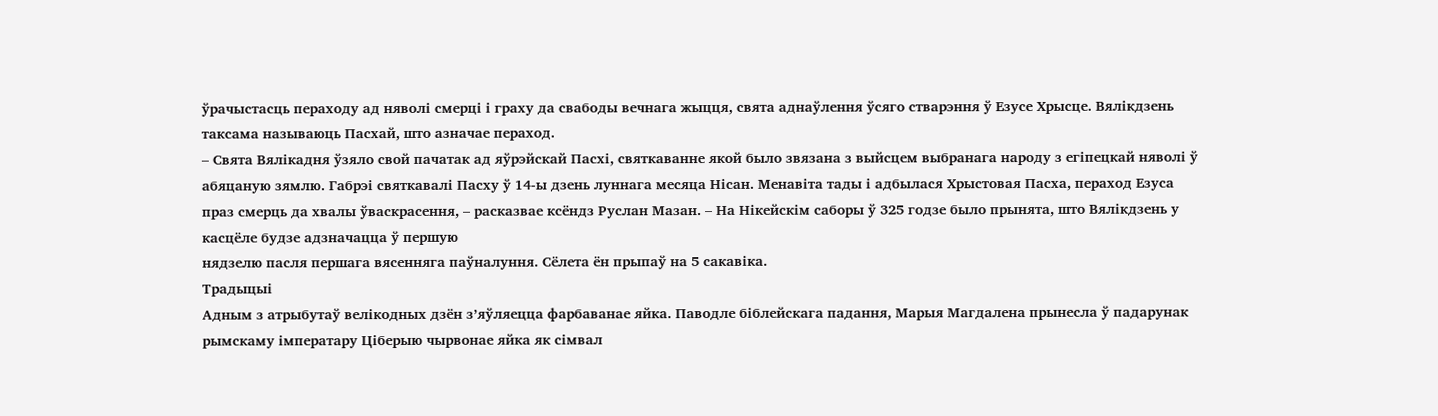ўрачыстасць пераходу ад няволі смерці і граху да свабоды вечнага жыцця, свята аднаўлення ўсяго стварэння ў Езусе Хрысце. Вялікдзень таксама называюць Пасхай, што азначае пераход.
– Свята Вялікадня ўзяло свой пачатак ад яўрэйскай Пасхі, святкаванне якой было звязана з выйсцем выбранага народу з егіпецкай няволі ў абяцаную зямлю. Габрэі святкавалі Пасху ў 14-ы дзень луннага месяца Нісан. Менавіта тады і адбылася Хрыстовая Пасха, пераход Езуса праз смерць да хвалы ўваскрасення, – расказвае ксёндз Руслан Мазан. – На Нікейскім саборы ў 325 годзе было прынята, што Вялікдзень у касцёле будзе адзначацца ў першую
нядзелю пасля першага вясенняга паўналуння. Сёлета ён прыпаў на 5 сакавіка.
Традыцыі
Адным з атрыбутаў велікодных дзён з’яўляецца фарбаванае яйка. Паводле біблейскага падання, Марыя Магдалена прынесла ў падарунак рымскаму імператару Ціберыю чырвонае яйка як сімвал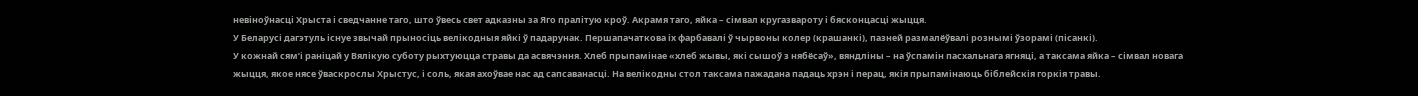невіноўнасці Хрыста і сведчанне таго, што ўвесь свет адказны за Яго пралітую кроў. Акрамя таго, яйка – сімвал кругазвароту і бясконцасці жыцця.
У Беларусі дагэтуль існуе звычай прыносіць велікодныя яйкі ў падарунак. Першапачаткова іх фарбавалі ў чырвоны колер (крашанкі), пазней размалёўвалі рознымі ўзорамі (пісанкі).
У кожнай сям’і раніцай у Вялікую суботу рыхтуюцца стравы да асвячэння. Хлеб прыпамінае «хлеб жывы, які сышоў з нябёсаў», вяндліны – на ўспамін пасхальнага ягняці, а таксама яйка – сімвал новага жыцця, якое нясе ўваскрослы Хрыстус, і соль, якая ахоўвае нас ад сапсаванасці. На велікодны стол таксама пажадана падаць хрэн і перац, якія прыпамінаюць біблейскія горкія травы.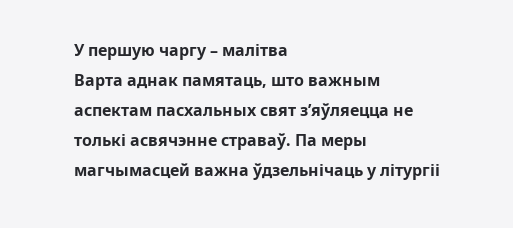У першую чаргу – малітва
Варта аднак памятаць, што важным аспектам пасхальных свят з’яўляецца не толькі асвячэнне страваў. Па меры магчымасцей важна ўдзельнічаць у літургіі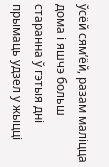ўсёй сям’ёй, разам маліцца дома і яшчэ больш старанна ў гэтыя дні прымаць удзел у жыцці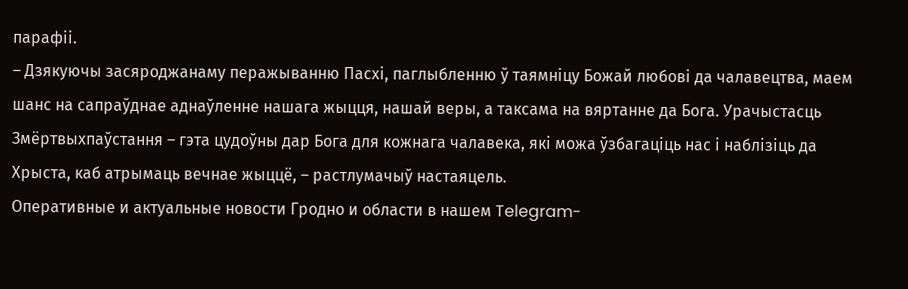парафіі.
– Дзякуючы засяроджанаму перажыванню Пасхі, паглыбленню ў таямніцу Божай любові да чалавецтва, маем шанс на сапраўднае аднаўленне нашага жыцця, нашай веры, а таксама на вяртанне да Бога. Урачыстасць Змёртвыхпаўстання – гэта цудоўны дар Бога для кожнага чалавека, які можа ўзбагаціць нас і наблізіць да Хрыста, каб атрымаць вечнае жыццё, – растлумачыў настаяцель.
Оперативные и актуальные новости Гродно и области в нашем Telegram-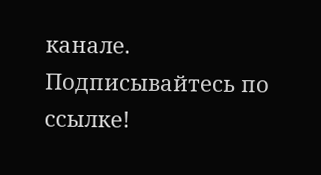канале. Подписывайтесь по ссылке!